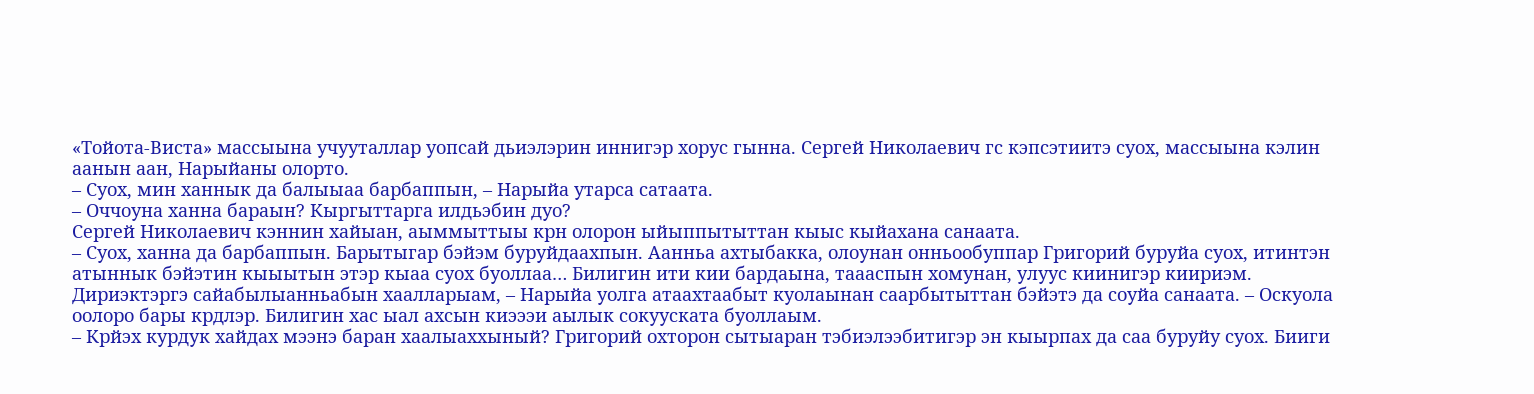«Тойота-Виста» массыына учууталлар уопсай дьиэлэрин иннигэр хорус гынна. Сергей Николаевич гс кэпсэтиитэ суох, массыына кэлин аанын аан, Нарыйаны олорто.
– Суох, мин ханнык да балыыаа барбаппын, – Нарыйа утарса сатаата.
– Оччоуна ханна бараын? Кыргыттарга илдьэбин дуо?
Сергей Николаевич кэннин хайыан, аыммыттыы крн олорон ыйыппытыттан кыыс кыйахана санаата.
– Суох, ханна да барбаппын. Барытыгар бэйэм буруйдаахпын. Аанньа ахтыбакка, олоунан онньообуппар Григорий буруйа суох, итинтэн атыннык бэйэтин кыыытын этэр кыаа суох буоллаа… Билигин ити кии бардаына, таааспын хомунан, улуус киинигэр киириэм. Дириэктэргэ сайабылыанньабын хаалларыам, – Нарыйа уолга атаахтаабыт куолаынан саарбытыттан бэйэтэ да соуйа санаата. – Оскуола оолоро бары крдлэр. Билигин хас ыал ахсын киэээи аылык сокууската буоллаым.
– Крйэх курдук хайдах мээнэ баран хаалыаххыный? Григорий охторон сытыаран тэбиэлээбитигэр эн кыырпах да саа буруйу суох. Бииги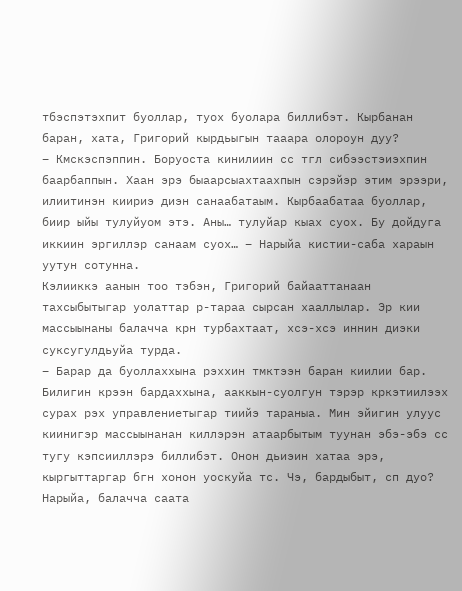тбэспэтэхпит буоллар, туох буолара биллибэт. Кырбанан баран, хата, Григорий кырдьыгын тааара олороун дуу?
– Кмскэспэппин. Боруоста кинилиин сс тгл сибээстэиэхпин баарбаппын. Хаан эрэ быаарсыахтаахпын сэрэйэр этим эрээри, илиитинэн киириэ диэн санаабатаым. Кырбаабатаа буоллар, биир ыйы тулуйуом этэ. Аны… тулуйар кыах суох. Бу дойдуга иккиин эргиллэр санаам суох… – Нарыйа кистии-саба хараын уутун сотунна.
Кэлииккэ аанын тоо тэбэн, Григорий байааттанаан тахсыбытыгар уолаттар р-тараа сырсан хааллылар. Эр кии массыынаны балачча крн турбахтаат, хсэ-хсэ иннин диэки суксугулдьуйа турда.
– Барар да буоллаххына рэххин тмктээн баран киилии бар. Билигин крээн бардаххына, ааккын-суолгун тэрэр кркэтиилээх сурах рэх управлениетыгар тиийэ тараныа. Мин эйигин улуус киинигэр массыынанан киллэрэн атаарбытым туунан эбэ-эбэ сс тугу кэпсииллэрэ биллибэт. Онон дьиэин хатаа эрэ, кыргыттаргар бгн хонон уоскуйа тс. Чэ, бардыбыт, сп дуо?
Нарыйа, балачча саата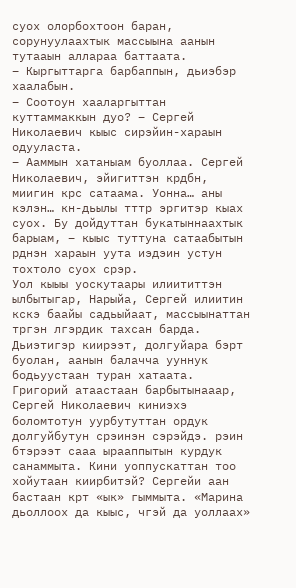суох олорбохтоон баран, сорунуулаахтык массыына аанын тутааын аллараа баттаата.
– Кыргыттарга барбаппын, дьиэбэр хаалабын.
– Соотоун хааларгыттан куттаммаккын дуо? – Сергей Николаевич кыыс сирэйин-хараын одууласта.
– Ааммын хатаныам буоллаа. Сергей Николаевич, эйигиттэн крдбн, миигин крс сатаама. Уонна… аны кэлэн… кн-дьылы тттр эргитэр кыах суох. Бу дойдуттан букатыннаахтык барыам, – кыыс туттуна сатаабытын рднэн хараын уута иэдэин устун тохтоло суох срэр.
Уол кыыы уоскутаары илиититтэн ылбытыгар, Нарыйа, Сергей илиитин кскэ баайы садьыйаат, массыынаттан тргэн лгэрдик тахсан барда.
Дьиэтигэр киирээт, долгуйара бэрт буолан, аанын балачча ууннук бодьуустаан туран хатаата. Григорий атаастаан барбытынааар, Сергей Николаевич киниэхэ боломтотун уурбутуттан ордук долгуйбутун срэинэн сэрэйдэ. рэин бтэрээт сааа ырааппытын курдук санаммыта. Кини уоппускаттан тоо хойутаан киирбитэй? Сергейи аан бастаан крт «ык» гыммыта. «Марина дьоллоох да кыыс, чгэй да уоллаах»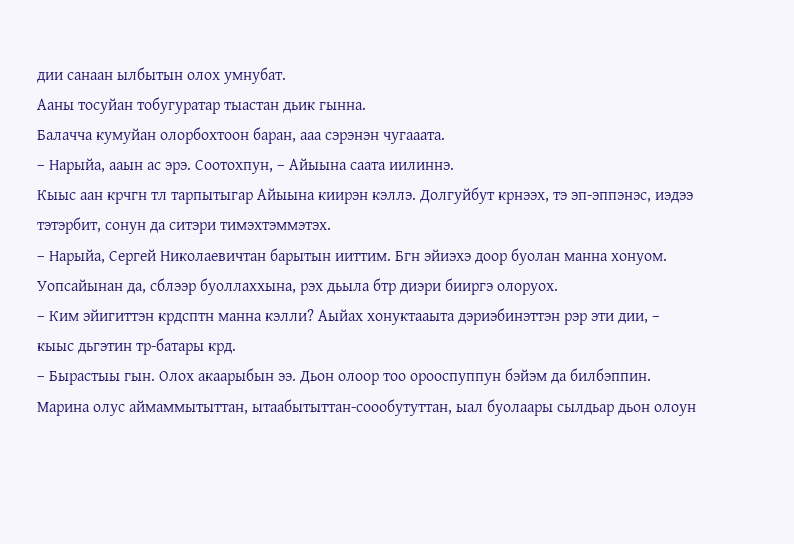дии санаан ылбытын олох умнубат.
Ааны тосуйан тобугуратар тыастан дьик гынна.
Балачча кумуйан олорбохтоон баран, ааа сэрэнэн чугааата.
– Нарыйа, ааын ас эрэ. Соотохпун, – Айыына саата иилиннэ.
Кыыс аан крчгн тл тарпытыгар Айыына киирэн кэллэ. Долгуйбут крнээх, тэ эп-эппэнэс, иэдээ тэтэрбит, сонун да ситэри тимэхтэммэтэх.
– Нарыйа, Сергей Николаевичтан барытын ииттим. Бгн эйиэхэ доор буолан манна хонуом. Уопсайынан да, сблээр буоллаххына, рэх дьыла бтр диэри бииргэ олоруох.
– Ким эйигиттэн крдсптн манна кэлли? Аыйах хонуктааыта дэриэбинэттэн рэр эти дии, – кыыс дьгэтин тр-батары крд.
– Бырастыы гын. Олох акаарыбын ээ. Дьон олоор тоо орооспуппун бэйэм да билбэппин. Марина олус аймаммытыттан, ытаабытыттан-соообутуттан, ыал буолаары сылдьар дьон олоун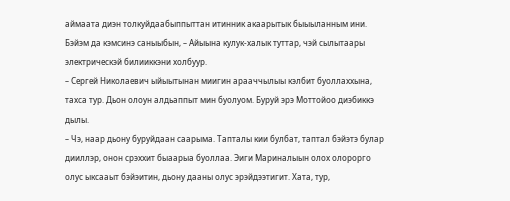аймаата диэн толкуйдаабыппыттан итинник акаарытык быыыланным ини. Бэйэм да кэмсинэ саныыбын, – Айыына кулук-халык туттар, чэй сылытаары электрическэй билииккэни холбуур.
– Сергей Николаевич ыйыытынан миигин арааччылыы кэлбит буоллаххына, тахса тур. Дьон олоун алдьаппыт мин буолуом. Буруй эрэ Моттойоо диэбиккэ дылы.
– Чэ, наар дьону буруйдаан саарыма. Тапталы кии булбат, таптал бэйэтэ булар дииллэр, онон срэххит быаарыа буоллаа. Эиги Мариналыын олох олорорго олус ыксааыт бэйэитин, дьону дааны олус эрэйдээтигит. Хата, тур,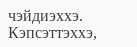чэйдиэххэ. Кэпсэттэххэ,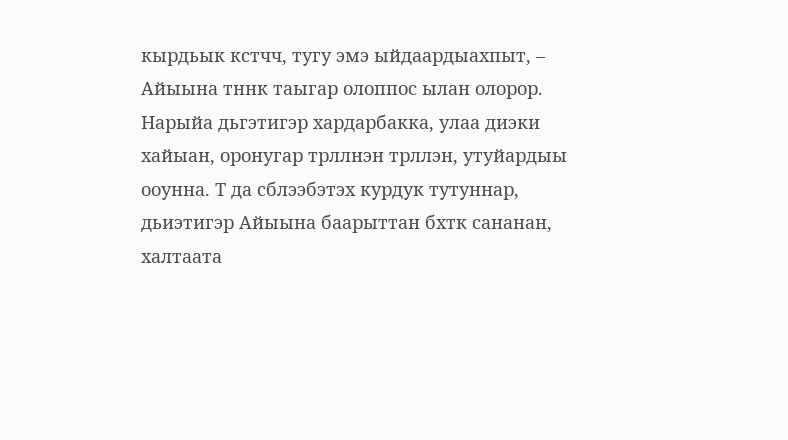кырдьык кстчч, тугу эмэ ыйдаардыахпыт, – Айыына тннк таыгар олоппос ылан олорор.
Нарыйа дьгэтигэр хардарбакка, улаа диэки хайыан, оронугар трллнэн трллэн, утуйардыы ооунна. Т да сблээбэтэх курдук тутуннар, дьиэтигэр Айыына баарыттан бхтк сананан, халтаата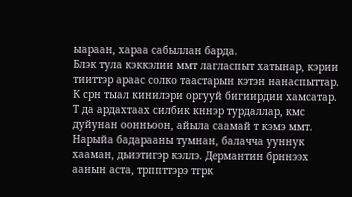ыараан, хараа сабыллан барда.
Блэк тула кэккэлии ммт лагласпыт хатынар, кэрии тииттэр араас солко таастарын кэтэн нанаспыттар. К срн тыал кинилэри оргууй бигиирдии хамсатар. Т да ардахтаах силбик кннэр турдаллар, кмс дуйунан оонньоон, айыла саамай т кэмэ ммт.
Нарыйа бадарааны тумнан, балачча ууннук хааман, дьиэтигэр кэллэ. Дермантин брннээх аанын аста, трппттэрэ тгрк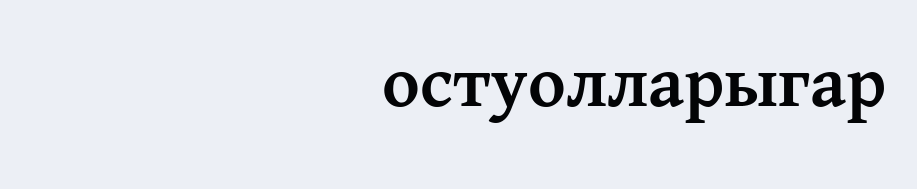остуолларыгар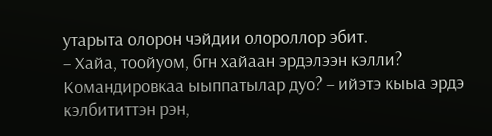утарыта олорон чэйдии олороллор эбит.
– Хайа, тоойуом, бгн хайаан эрдэлээн кэлли? Командировкаа ыыппатылар дуо? – ийэтэ кыыа эрдэ кэлбититтэн рэн,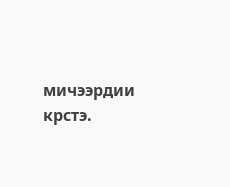мичээрдии крстэ.